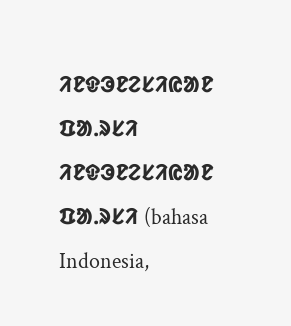ᱤᱱᱫᱳᱱᱮᱥᱤᱭᱟᱱ ᱯᱟᱹᱨᱥᱤ
ᱤᱱᱫᱳᱱᱮᱥᱤᱭᱟᱱ ᱯᱟᱹᱨᱥᱤ (bahasa Indonesia,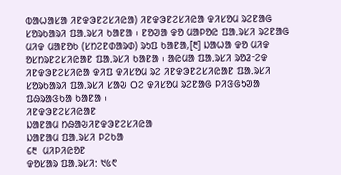ᱵᱟᱦᱟᱥᱟ ᱤᱱᱫᱳᱱᱮᱥᱤᱭᱟ) ᱤᱱᱫᱳᱱᱮᱥᱤᱭᱟ ᱫᱤᱥᱚᱢ ᱨᱮᱱᱟᱜ ᱥᱚᱨᱠᱟᱨᱤ ᱯᱟᱹᱨᱥᱤ ᱠᱟᱱᱟ ᱾ ᱱᱚᱣᱟ ᱫᱚ ᱢᱟᱞᱚᱭ ᱯᱟᱹᱨᱥᱤ ᱨᱮᱱᱟᱜ ᱢᱤᱫ ᱢᱟᱱᱚᱠ (ᱥᱴᱮᱱᱰᱟᱨᱰ) ᱨᱩᱯ ᱠᱟᱱᱟ,[᱓] ᱡᱟᱦᱟ ᱫᱚ ᱢᱤᱫ ᱚᱥᱴᱨᱱᱮᱥᱤᱭᱟᱱ ᱯᱟᱹᱨᱥᱤ ᱠᱟᱱᱟ ᱾ ᱟᱭᱢᱟ ᱯᱟᱹᱨᱥᱤ ᱨᱚᱲᱼᱮᱫ ᱤᱱᱫᱳᱱᱮᱥᱤᱭᱟ ᱫᱤᱯ ᱫᱤᱥᱚᱢ ᱨᱮ ᱤᱱᱫᱳᱱᱮᱥᱤᱭᱟᱱ ᱯᱟᱹᱨᱥᱤ ᱥᱚᱨᱠᱟᱨᱤ ᱯᱟᱹᱨᱥᱤ ᱥᱟᱶ ᱛᱮ ᱫᱤᱥᱚᱢ ᱨᱮᱱᱟᱜ ᱞᱤᱝᱜᱩᱣᱟ ᱯᱷᱨᱟᱝᱠᱟ ᱠᱟᱱᱟ ᱾
ᱤᱱᱫᱳᱱᱮᱥᱤᱭᱟᱱ
ᱡᱟᱱᱟᱢ ᱴᱷᱟᱶᱤᱱᱫᱳᱱᱮᱥᱤᱭᱟ
ᱡᱟᱱᱟᱢ ᱯᱟᱹᱨᱥᱤ ᱞᱮᱠᱟ
᱔᱓  ᱢᱤᱞᱤᱭᱚᱱ
ᱫᱚᱥᱟᱨ ᱯᱟᱹᱨᱥᱤ: ᱑᱕᱖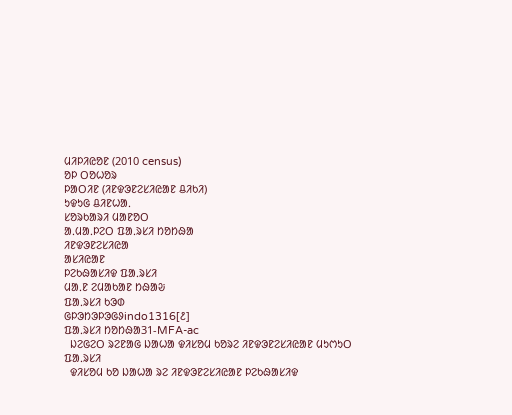ᱢᱤᱞᱤᱭᱚᱱ (2010 census)
ᱚᱞ ᱛᱚᱦᱚᱨ
ᱞᱟᱛᱤᱱ (ᱤᱱᱫᱳᱱᱮᱥᱤᱭᱟᱱ ᱪᱤᱠᱤ)
ᱩᱫᱩᱜ ᱪᱤᱱᱦᱟᱹ
ᱥᱚᱨᱠᱟᱨᱤ ᱢᱟᱱᱚᱛ
ᱟᱹᱢᱟᱹᱞᱮᱛ ᱯᱟᱹᱨᱥᱤ ᱴᱚᱴᱷᱟ
ᱤᱱᱫᱳᱱᱮᱥᱤᱭᱟ
ᱟᱥᱤᱭᱟᱱ
ᱞᱮᱠᱷᱟᱥᱤᱫ ᱯᱟᱹᱨᱥᱤ
ᱢᱟᱹᱱ ᱮᱢᱟᱠᱟᱱ ᱴᱷᱟᱶ
ᱯᱟᱹᱨᱥᱤ ᱠᱳᱰ
ᱜᱞᱳᱴᱳᱞᱳᱜᱽindo1316[᱒]
ᱯᱟᱹᱨᱥᱤ ᱴᱚᱴᱷᱟ31-MFA-ac
  ᱡᱮᱜᱮᱛ ᱨᱮᱱᱟᱜ ᱡᱟᱦᱟ ᱫᱤᱥᱚᱢ ᱠᱚᱨᱮ ᱤᱱᱫᱳᱱᱮᱥᱤᱭᱟᱱ ᱢᱩᱬᱩᱛ ᱯᱟᱹᱨᱥᱤ
  ᱫᱤᱥᱚᱢ ᱠᱚ ᱡᱟᱦᱟ ᱨᱮ ᱤᱱᱫᱳᱱᱮᱥᱤᱭᱟᱱ ᱞᱮᱠᱷᱟᱥᱤᱫ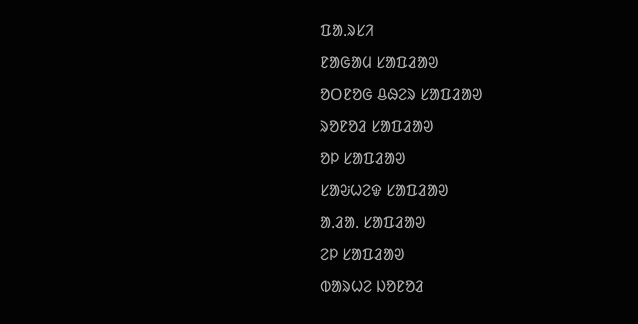ᱯᱟᱹᱨᱥᱤ
ᱱᱟᱜᱟᱢ ᱥᱟᱯᱲᱟᱣ
ᱚᱛᱱᱚᱜ ᱪᱷᱮᱨ ᱥᱟᱯᱲᱟᱣ
ᱨᱚᱱᱚᱲ ᱥᱟᱯᱲᱟᱣ
ᱚᱞ ᱥᱟᱯᱲᱟᱣ
ᱥᱟᱶᱦᱮᱫ ᱥᱟᱯᱲᱟᱣ
ᱟᱹᱲᱟᱹ ᱥᱟᱯᱲᱟᱣ
ᱮᱞ ᱥᱟᱯᱲᱟᱣ
ᱵᱟᱨᱦᱮ ᱡᱚᱱᱚᱲ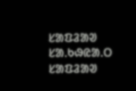ᱥᱟᱯᱲᱟᱣ
ᱥᱟᱹᱠᱷᱭᱟᱹᱛ ᱥᱟᱯᱲᱟᱣ